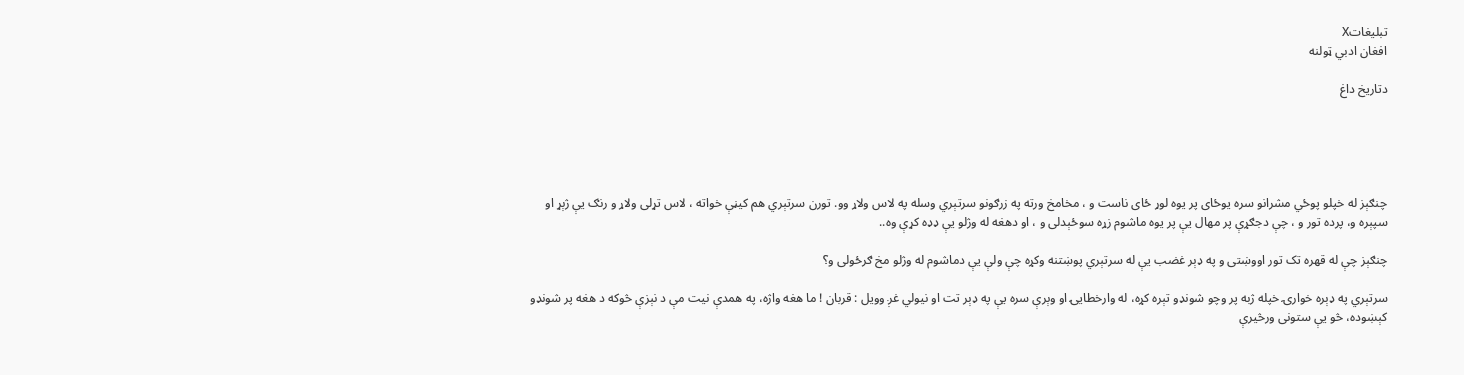تبليغاتX
افغان ادبي ټولنه

دتاريخ داغ





چنګېز له خپلو پوځي مشرانو سره يوځاى پر يوه لوړ ځاى ناست و ، مخامخ ورته په زرګونو سرتېري وسله په لاس ولاړ وو. تورن سرتېري هم کيڼې خواته ، لاس تړلى ولاړ و رنګ يې ژېړ او سپېره و، پرده تور و ، چې دجګړې پر مهال يې پر يوه ماشوم زړه سوځېدلى و ، او دهغه له وژلو يې ډډه کړې وه..

چنګېز چې له قهره تک تور اووښتى و په ډېر غضب يې له سرتېري پوښتنه وکړه چې ولې يې دماشوم له وژلو مخ ګرځولى و؟

سرتېري په ډېره خوارۍ خپله ژبه پر وچو شونډو تېره کړه، له وارخطايۍ او وېرې سره يې په ډېر تت او نيولي غږ وويل : قربان ! ما هغه واژه، په همدې نيت مې د نېزې څوکه د هغه پر شونډو کېښوده، څو يې ستونى ورڅيرې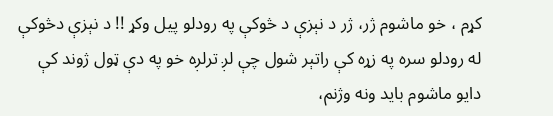کړم ، خو ماشوم ژر، ژر د نېزې د څوکې په رودلو پيل وکړ !! د نېزې دڅوکې له رودلو سره په زړه کې راتېر شول چې لږ ترلږه خو په دې ټول ژوند کې دايو ماشوم بايد ونه وژنم،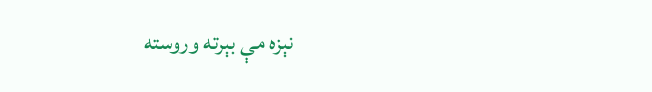نېزه مې بېرته وروسته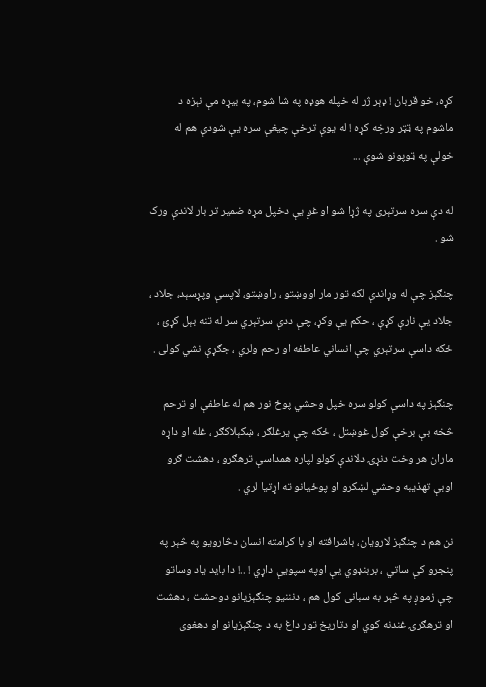کړه، خو قربان ! ډېر ژر له خپله هوډه په شا شوم، په بيړه مې نېزه د ماشوم په ټټر ورخِه کړه ! له يوې ترخې چيغې سره يې شودې هم له خولې په ټوپونو شوې ...

له دې سره سرتېرى په ژړا شو او غږ يې دخپل مړه ضمير تر بار لاندې ورک شو .

چنګېز چې له وړاندې لکه تور مار اووښتو ، راوښتو، لاپسې وپړسېد، جلاد ، جلاد يې نارې کړې ، حکم يې وکړ، چې ددې سرتېري سر له تنه بېل کړئ ، ځکه داسې سرتېري چې انساني عاطفه او رحم ولري ، جګړې نشي کولى .

چنګېز په داسې کولو سره خپل وحشي پوځ نور هم له عاطفې او ترحم څخه بې برخې کول غوښتل ، ځکه چې يرغلګر ، ښکېلاکګر ، غله او داړه ماران هر وخت دنړۍ دلاندې کولو لپاره همداسې ترهګرو ، دهشت ګرو اوبې تهذيبه وحشي لښکرو او پوځيانو ته اړتيا لري .

نن هم د چنګېز لارويان، باشرافته او با کرامته انسان دڅارويو په څېر په پنجرو کې ساتي ، بربنډوي يې اوپه سپويې داړي ! ..! دا بايد ياد وساتو چې زموږ په څېر به سبانى کول هم ، دنننيو چنګېزيانو دوحشت ، دهشت او ترهګرۍ غندنه کوي او دتاريخ تور داغ به د چنګېزيانو او دهغوى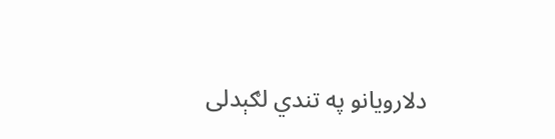دلارويانو په تندي لګېدلى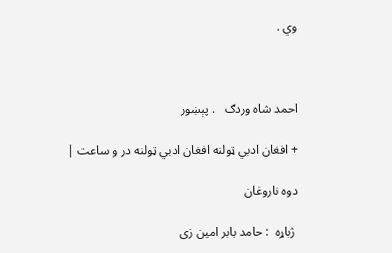وي .



احمد شاه وردګ   . پېښور

+ افغان ادبي ټولنه افغان ادبي ټولنه در و ساعت |

دوه ناروغان

 ژباړه  : حامد بابر امين زى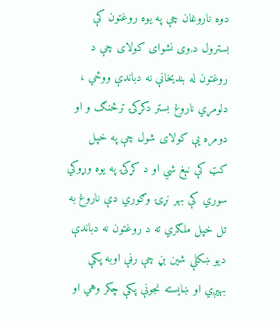دوه ناروغان چې په يوه روغتون کې بسترول د,وى نشواى کولاى چې د روغتون له بنديخانې نه دباندې ووځي ، دلومړي ناروغ بستر دکړکۍ ترڅنګ و او دومره يې کولاى شول چې په خپل کټ کې نېغ شي او د کړکۍ په يوه وړوکي سوري کې بهر نړۍ وګوري دې ناروغ به تل خپل ملګري ته د روغتون نه دباندې ديو ښکلې شين بڼ چې رڼې اوبه پکې بهيږي او ښايسته نجونې پکې چکر وهي او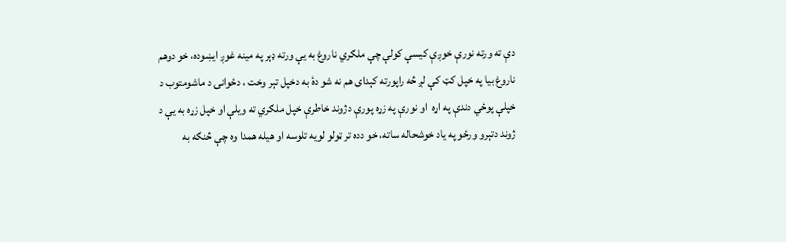دې ته ورته نورې خوږې کيسې کولې چې ملګري ناروغ به يې ورته ډېر په مينه غوږ ايښوده، خو دوهم ناروغ بيا په خپل کټ کې لږ څه راپورته کېداى هم نه شو دۀ به دخپل تېر وخت ، دځوانۍ د ماشومتوب د خپلې پوځي دندې په اړه  او نورې په زړه پورې دژوند خاطرې خپل ملګري ته ويلې او خپل زړه به يې د ژوند دتېرو ورځو په ياد خوشحاله ساته، خو دده تر ټولو لويه تلوسه او هيله همدا وه چې څنګه به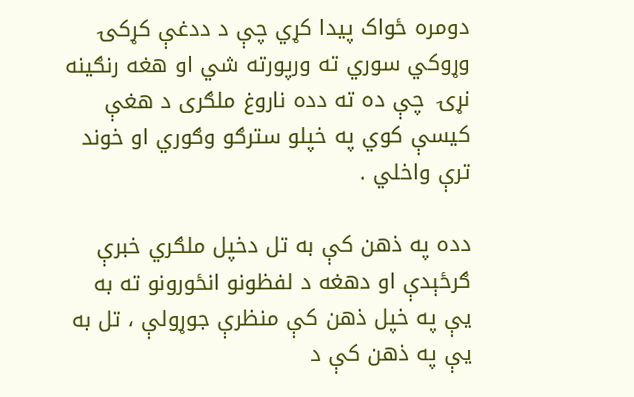دومره ځواک پيدا کړي چې د ددغې کړکۍ وړوکي سوري ته ورپورته شي او هغه رنګينه نړۍ  چې ده ته دده ناروغ ملګرى د هغې کيسې کوي په خپلو سترګو وګوري او خوند ترې واخلي .

دده په ذهن کې به تل دخپل ملګري خبرې ګرځېدې او دهغه د لفظونو انځورونو ته به يې په خپل ذهن کې منظرې جوړولې ، تل به يې په ذهن کې د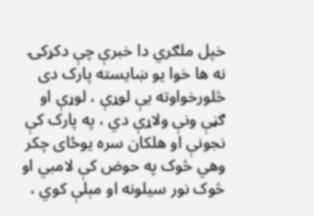خپل ملګري دا خبرې چې دکړکۍ نه ها خوا يو ښايسته پارک دى څلورخواوته يې لوړې ، لوړې او ګڼې ونې ولاړې دي ، په پارک کې نجونې او هلکان سره يوځاى چکر وهي څوک په حوض کې لامبي او څوک نور سيلونه او مېلې کوي ،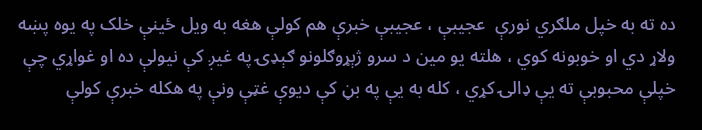ده ته به خپل ملګري نورې  عجيبې ، عجيبې خبرې هم کولې هغه به ويل ځينې خلک په يوه پښه ولاړ دي او خوبونه کوي ، هلته يو مين د سرو ژېړوګلونو ګېډۍ په غيږ کې نيولې ده او غواړي چې خپلې محبوبې ته يې ډالۍ کړي ، کله به يې په بڼ کې ديوې غټې ونې په هکله خبرې کولې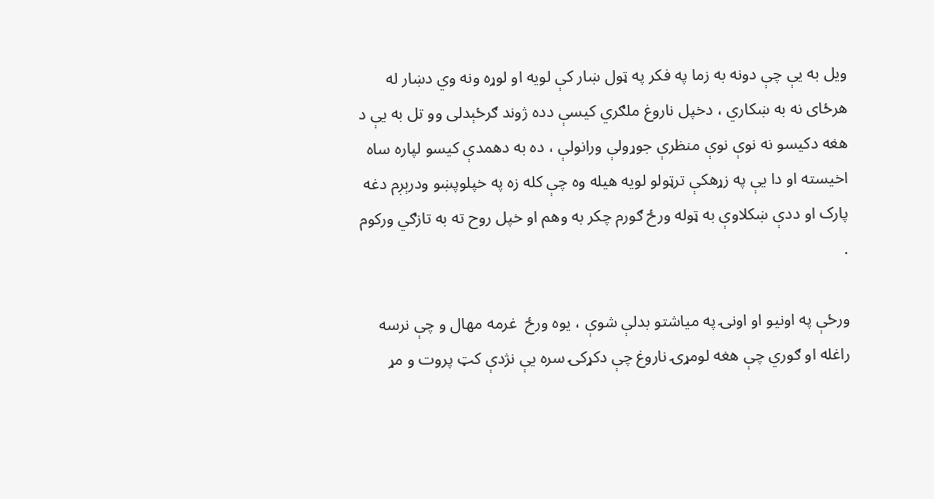ويل به يې چې دونه به زما په فکر په ټول ښار کې لويه او لوړه ونه وي دښار له هرځاى نه به ښکاري ، دخپل ناروغ ملګري کيسې دده ژوند ګرځېدلى وو تل به يې د هغه دکيسو نه نوې نوې منظرې جوړولې ورانولې ، ده به دهمدې کيسو لپاره ساه اخيسته او دا يې په زړهکې ترټولو لويه هيله وه چې کله زه په خپلوپښو ودرېږم دغه پارک او ددې ښکلاوې به ټوله ورځ ګورم چکر به وهم او خپل روح ته به تازګي ورکوم .

ورځې په اونيو او اونۍ په مياشتو بدلې شوې ، يوه ورځ  غرمه مهال و چې نرسه راغله او ګوري چې هغه لومړۍ ناروغ چې دکړکۍ سره يې نژدې کټ پروت و مړ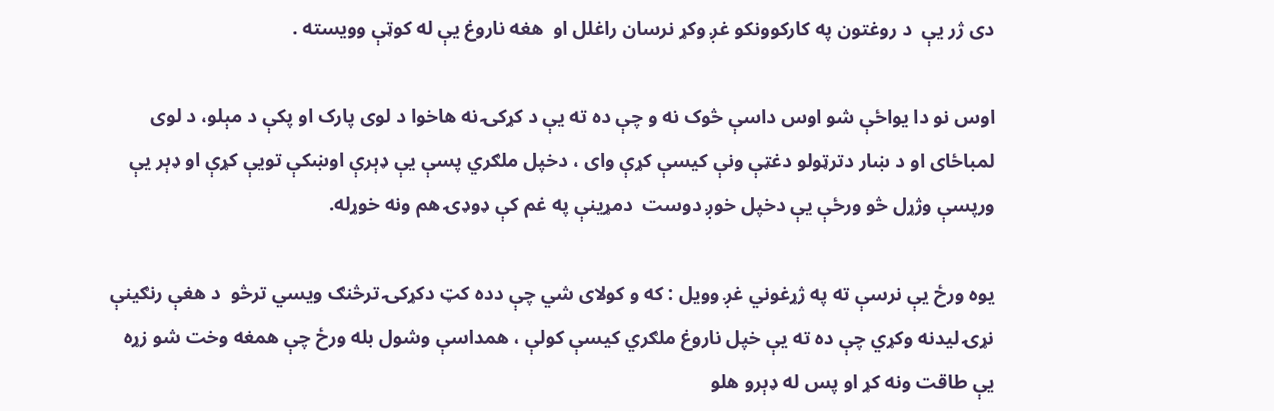دى ژر يې  د روغتون په کارکوونکو غږ وکړ نرسان راغلل او  هغه ناروغ يې له کوټې وويسته .

اوس نو دا يواځې شو اوس داسې څوک نه و چې ده ته يې د کړکۍ نه هاخوا د لوى پارک او پکې د مېلو، د لوى لمباځاى او د ښار دترټولو دغټې ونې کيسې کړې واى ، دخپل ملګري پسې يې ډېرې اوښکې تويې کړې او ډېر يې ورپسې وژړل څو ورځې يې دخپل خوږ دوست  دمړينې په غم کې ډوډۍ هم ونه خوړله.

يوه ورځ يې نرسې ته په ژړغوني غږ وويل : که و کولاى شي چې دده کټ دکړکۍ ترڅنګ ويسي ترڅو  د هغې رنګينې نړۍ ليدنه وکړي چې ده ته يې خپل ناروغ ملګري کيسې کولې ، همداسې وشول بله ورځ چې همغه وخت شو زړه يې طاقت ونه کړ او پس له ډېرو هلو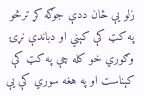زلو يې ځان ددې جوګه کړ ترڅو په کټ کې کېني او دباندې نړۍ وګوري خو کله چې په کټ کې کېناست او په هغه سوري کې يې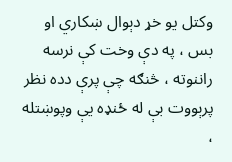وکتل يو خړ دېوال ښکاري او بس ، په دې وخت کې نرسه راننوته ، څنګه چې پرې دده نظر پرېووت بې له ځنډه يې وپوښتله  ،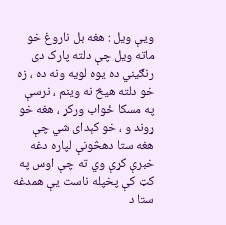ويې ويل : هغه بل ناروغ خو ماته ويل چې دلته پارک دى رنګيني ده يوه لويه ونه ده ، زه خو دلته هيڅ نه وينم ، نرسې په مسکا ځواب ورکړ ، هغه خو ړوند و ، خو کېداى شي چې هغه ستا دهڅونې لپاره دغه خبرې کړې وي ته چې اوس په کټ کې پخپله ناست يې همدغه ستا د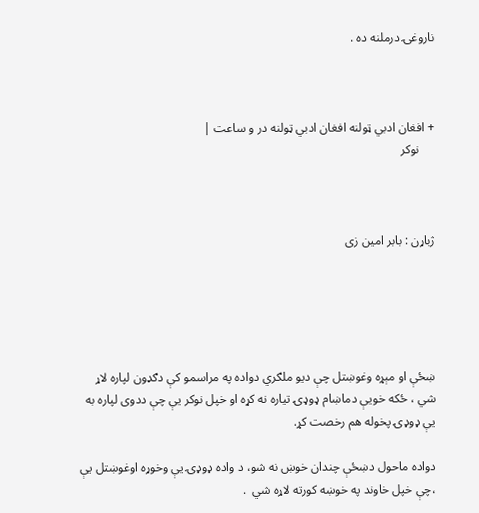ناروغۍ درملنه ده .



+ افغان ادبي ټولنه افغان ادبي ټولنه در و ساعت |
     نوکر



ژباړن : بابر امين زى





ښځې او مېړه وغوښتل چې ديو ملګري دواده په مراسمو کې دګډون لپاره لاړ شي ، ځکه خويې دماښام ډوډۍ تياره نه کړه او خپل نوکر يې چې ددوى لپاره به يې ډوډۍ پخوله هم رخصت کړ.

دواده ماحول دښځې چندان خوښ نه شو، د واده ډوډۍ يې وخوړه اوغوښتل يې ،چې خپل خاوند په خوښه کورته لاړه شي  .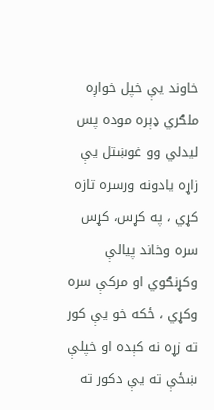خاوند يې خپل خواږه ملګري ډېره موده پس ليدلي وو غوښتل يې زاړه يادونه ورسره تازه کړي ، په کړس، کړس سره وخاند پيالې وکړنګوي او مرکې سره وکړي ، ځکه خو يې کور ته زړه نه کېده او خپلې ښځې ته يې دکور ته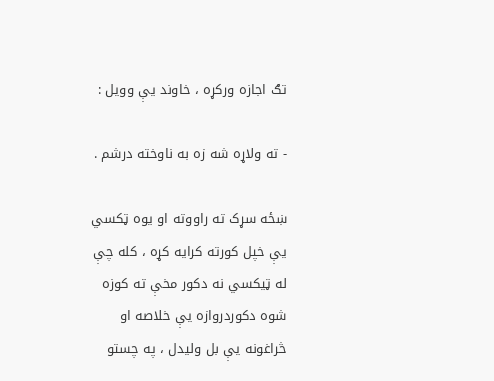تګ اجازه ورکړه ، خاوند يې وويل :

- ته ولاړه شه زه به ناوخته درشم .

ښځه سړک ته راووته او يوه ټکسي يې خپل کورته کرايه کړه ، کله چې له ټيکسي نه دکور مخې ته کوزه شوه دکوردروازه يې خلاصه او څراغونه يې بل وليدل ، په چستو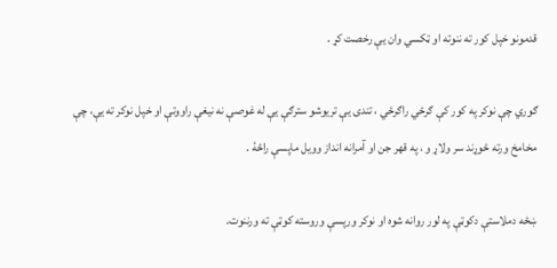قدمونو خپل کور ته ننوته او ټکسي وان يې رخصت کړ .

ګوري چې نوکر په کور کې ګرځي راګرځي ، تندى يې تريوشو سترګې يې له غوصې نه نيغې راووتې او خپل نوکر ته يې، چې مخامخ ورته ځوړند سر ولاړ و ، په قهر جن او آمرانه انداز وويل ماپسې راځۀ .

ښځه دملاستې دکوټې په لور روانه شوه او نوکر ورپسې وروسته کوټې ته ورننوت.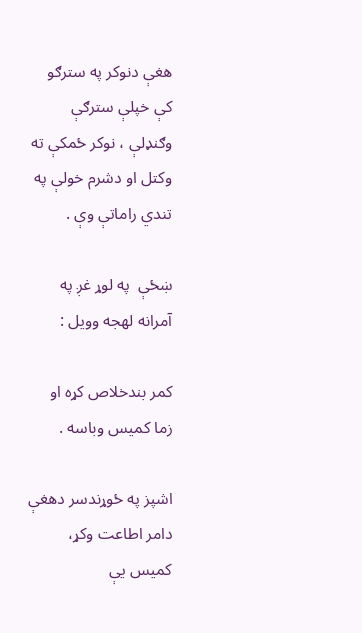هغې دنوکر په سترګو کې خپلې سترګې وګنډلې ، نوکر ځمکې ته وکتل او دشرم خولې په تندي راماتې وې .

ښځې  په لوړ غږ په آمرانه لهجه وويل :

کمر بندخلاص کړه او زما کميس وباسه .

اشپز په ځوړندسر دهغې دامر اطاعت وکړ، کميس يې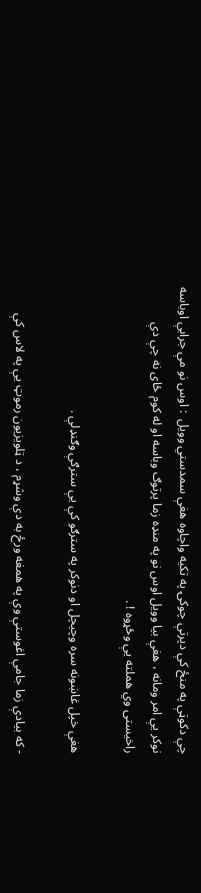چې دکوټې په منځ کې دپرتې چوکۍ په تکيه واچاوه هغې سمدستي وويل  : اوس نو مې جرابې اوباسه نوکر يې امر ومانه ، هغې بيا وويل اوس نو په منډه زما پرتوګ وباسه او له کوم ځاى نه چې دې راخيستى وي هملته يې وځړوه ! .

هغې خپل غاښونه سره وچيچل او دنوکر په سترګو کې يې سترګې وګنډلې .

- که بيادې زما جامې اغوستې وې په همغه ورځ به دې وشړم ، د ټلويزيون رموټ يې په لاس کې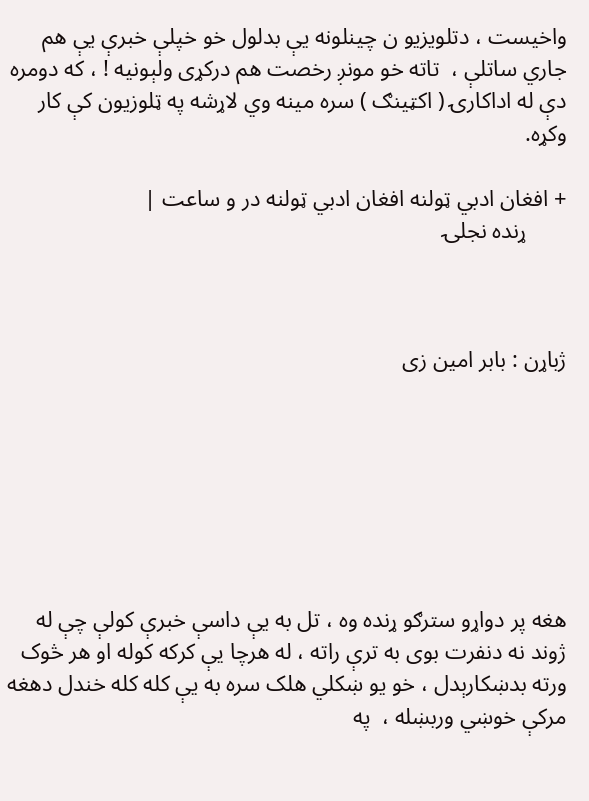واخيست ، دتلويزيو ن چينلونه يې بدلول خو خپلې خبرې يې هم جاري ساتلې ،  تاته خو مونږ رخصت هم درکړى ولېونيه ! ، که دومره دې له اداکارۍ ( اکټينګ ) سره مينه وي لاړشه په ټلوزيون کې کار وکړه.

+ افغان ادبي ټولنه افغان ادبي ټولنه در و ساعت |
       ړنده نجلۍ



ژباړن : بابر امين زى







هغه پر دواړو سترګو ړنده وه ، تل به يې داسې خبرې کولې چې له ژوند نه دنفرت بوى به ترې راته ، له هرچا يې کرکه کوله او هر څوک ورته بدښکارېدل ، خو يو ښکلي هلک سره به يې کله کله خندل دهغه مرکې خوښي وربښله ،  په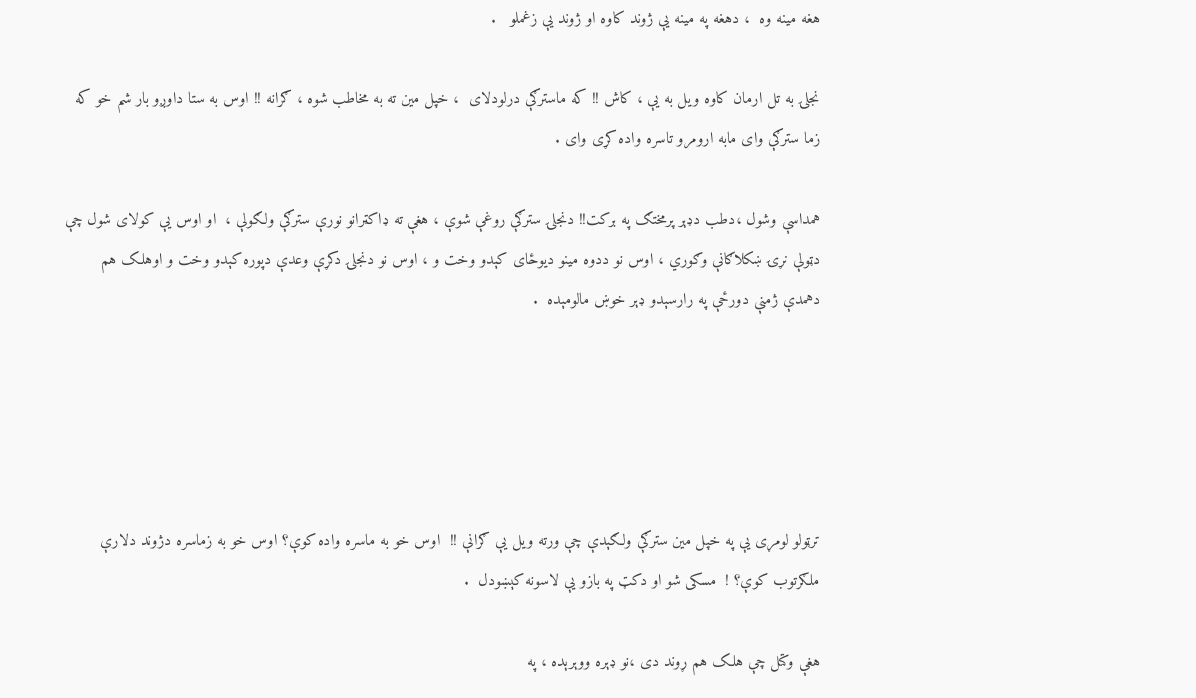هغه مينه وه  ، دهغه په مينه يې ژوند کاوه او ژوند يې زغملو   .

نجلۍ به تل ارمان کاوه ويل به يې ، کاش !! که ماسترګې درلودلاى  ، خپل مين ته به مخاطب شوه ، ګرانه !! اوس به ستا داوږو بار شم خو که زما سترګې واى مابه ارومرو تاسره واده کړى واى .

همداسې وشول ،دطب دډېر پرمختګ په برکت!! دنجلۍ سترګې روغې شوې ، هغې ته ډاکټرانو نورې سترګې ولګولې ،  او اوس يې کولاى شول چې دټولې نړۍ ښکلاګانې وګوري ، اوس نو ددوه مينو ديوځاى کېدو وخت و ، اوس نو دنجلۍ دکړې وعدې دپوره کېدو وخت و اوهلک هم دهمدې ژمنې دورځې په رارسېدو ډېر خوښ مالومېده  .





ترټولو لومړى يې په خپل مين سترګې ولګېدې چې ورته ويل يې ګرانې !!  اوس خو به ماسره واده کوې؟ اوس خو به زماسره دژوند دلارې ملګرتوب کوې؟ !  مسکى شو او دکټ په بازو يې لاسونه کېښودل  .

هغې وکتل چې هلک هم ړوند دى ،نو ډېره ووېرېده ، په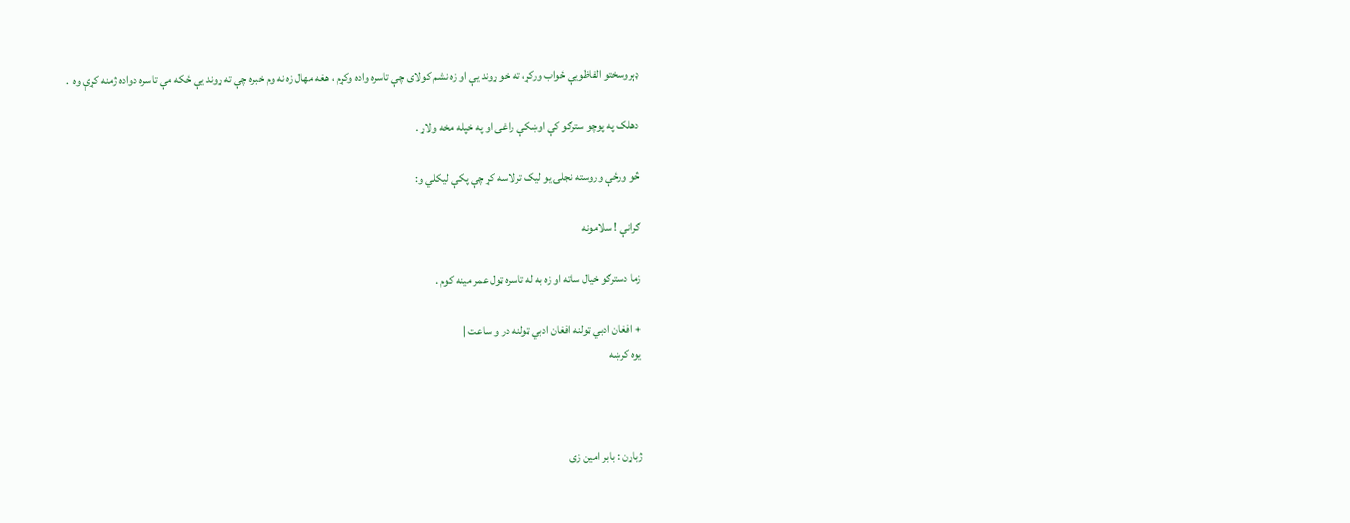ډېروسختو الفاظويې ځواب ورکړ، ته خو ړوند يې او زه نشم کولاى چې تاسره واده وکړم ، هغه مهال زه نه وم خبره چې ته ړوند يې ځکه مې تاسره دواده ژمنه کړې وه  .

دهلک په پوچو سترګو کې اوښکې راغى او په خپله مخه ولاړ .

څو ورځې وروسته نجلۍ يو ليک ترلاسه کړ چې پکې ليکلي و:

ګرانې ! سلامونه

زما دسترګو خيال ساته او زه به له تاسره ټول عمر مينه کوم .

+ افغان ادبي ټولنه افغان ادبي ټولنه در و ساعت |
يوه کرښه



ژباړن : بابر امين زى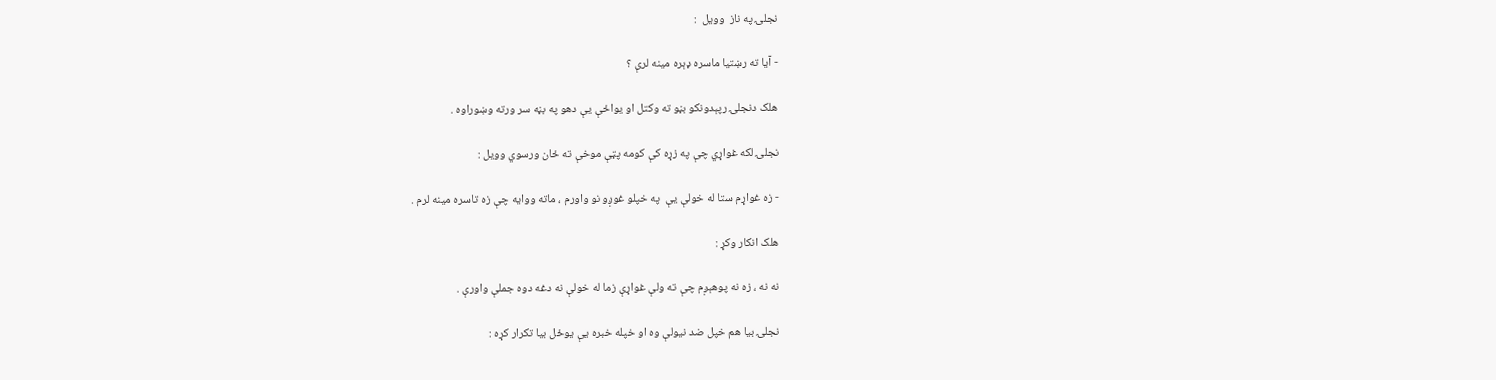نجلۍ په ناز  وويل  :

- آيا ته رښتيا ماسره ډېره مينه لرې ؟

هلک دنجلۍ رپېدونکو بڼو ته وکتل او يواځې يې دهو په بڼه سر ورته وښوراوه .

نجلۍ لکه غواړي چې په زړه کې کومه پټې موخې ته ځان ورسوي وويل :

- زه غواړم ستا له خولې يې  په خپلو غوږو نو واورم ، ماته ووايه چې زه تاسره مينه لرم .

هلک انکار وکړ :

نه نه ، زه نه پوهېږم چې ته ولې غواړې زما له خولې نه دغه دوه جملې واورې .

نجلۍ بيا هم خپل ضد نيولې وه او خپله خبره يې يوځل بيا تکرار کړه :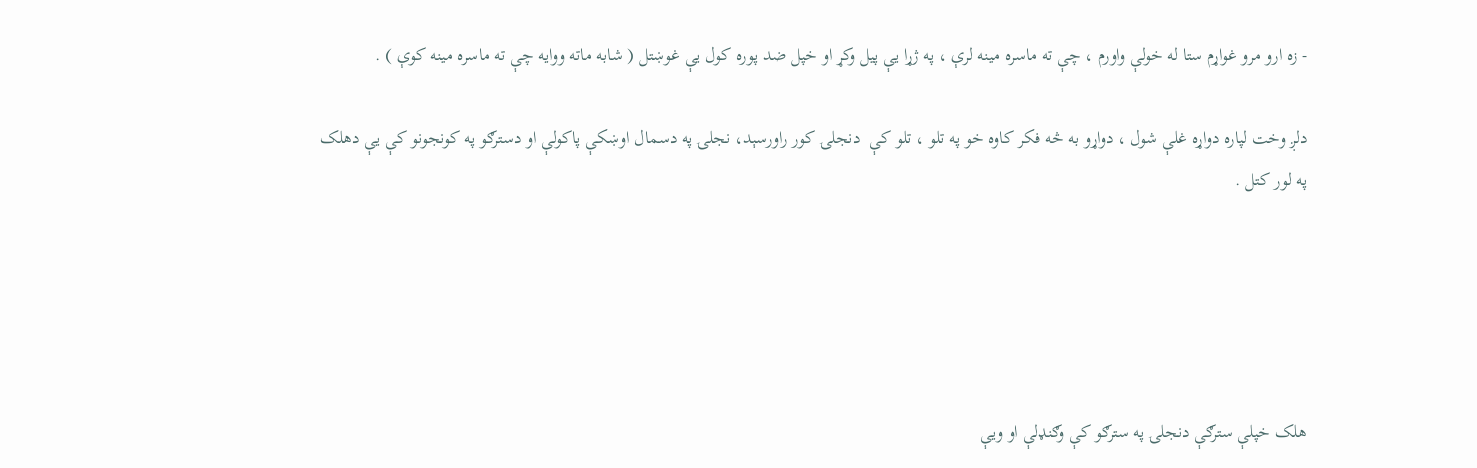- زه ارو مرو غواړم ستا له خولې واورم ، چې ته ماسره مينه لرې ، په ژړا يې پيل وکړ او خپل ضد پوره کول يې غوښتل ( شابه ماته ووايه چې ته ماسره مينه کوې ) .

دلږ وخت لپاره دواړه غلې شول ، دواړو به څه فکر کاوه خو په تلو ، تلو کې  دنجلۍ کور راورسېد، نجلۍ په دسمال اوښکې پاکولې او دسترګو په کونجونو کې يې دهلک په لور کتل .





هلک خپلې سترګې دنجلۍ په سترګو کې وګنډلې او ويې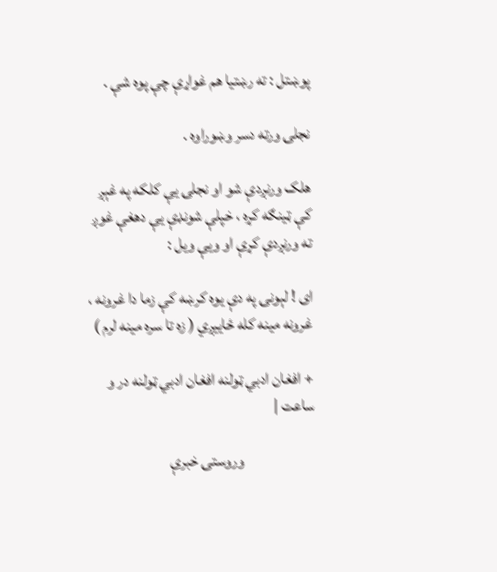پوښتل : ته رښتيا هم غواړې چې پوه شې .

نجلۍ ورته دسر وښوراوه .

هلک ورنږدې شو او نجلۍ يې کلکه په غېږ کې ټينګه کړه ، خپلې شونډې يې دهغې غوږ ته ورنږدې کړې او ويې ويل :

اى ! لېونۍ په دې يوه کرښه کې زما دا غرونه ، غرونه مينه کله ځاييږي ( زه تا سره مينه لرم )

+ افغان ادبي ټولنه افغان ادبي ټولنه در و ساعت |

                      وروستۍ خبرې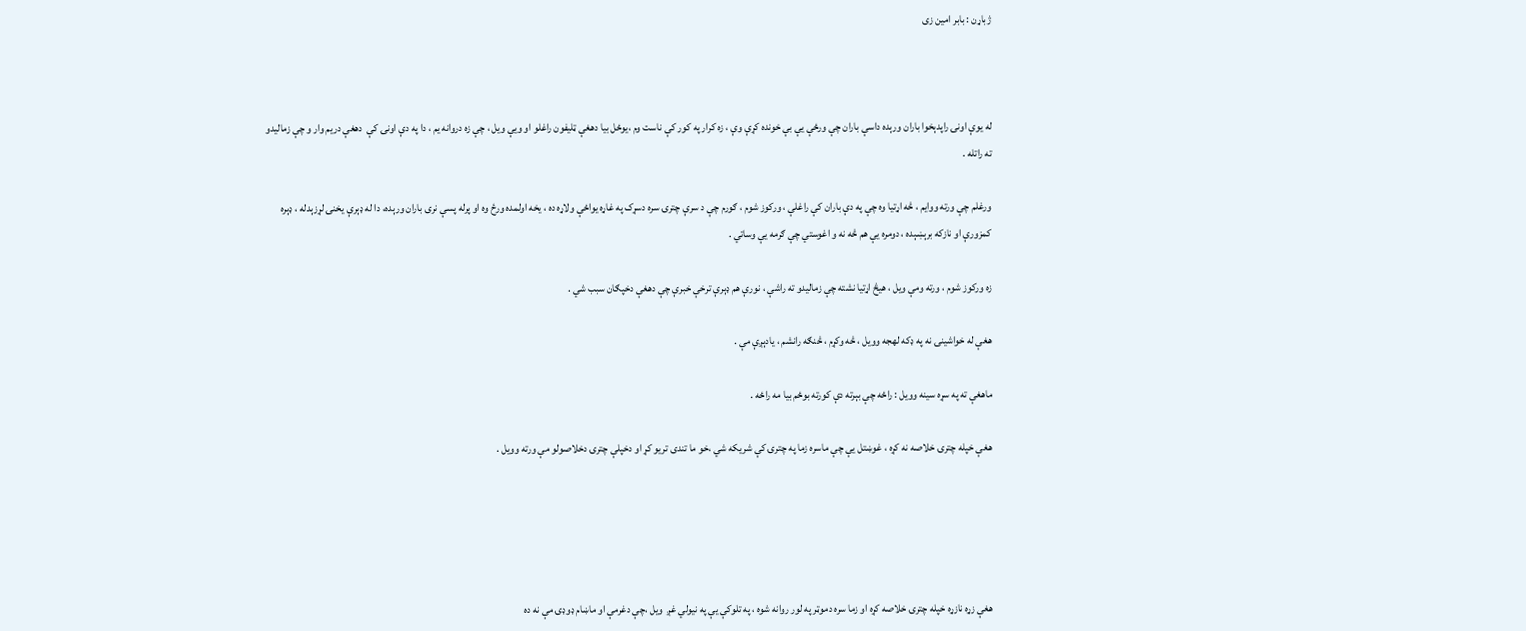ژباړن : بابر امين زى



له يوې اونۍ راپدېخوا باران ورېده داسې باران چې ورځې يې بې خونده کړې وې ، زه کرار په کور کې ناست وم ،يوځل بيا دهغې ټليفون راغلو او ويې ويل ، چې زه دروانه يم ، دا په دې اونۍ کې  دهغې دريم وار و چې زماليدو ته راتله .

ورغلم چې ورته ووايم ، څه اړتيا وه چې په دې باران کې راغلې ، ورکوز شوم ، ګورم چې د سرې چترۍ سره دسړک په غاړه يواځې ولاړه ده ، يخه اولمده ورځ وه او پرله پسې نرى باران ورېده، دا له ډېرې يخنۍ لړزېدله ، ډېره کمزورې او نازکه برېښېده ، دومره يې هم څه نه و اغوستي چې ګرمه يې وساتي .

زه ورکوز شوم ، ورته ومې ويل ، هيڅ اړتيا نشته چې زماليدو ته راشې ، نورې هم ډېرې ترخې خبرې چې دهغې دخپګان سبب شي .

هغې له خواشينۍ نه په ډکه لهجه وويل ، څه وکړم ، څنګه رانشم ، يادېږې مې .

ماهغې ته په سړه سينه وويل : راځه چې بېرته دې کورته بوځم بيا مه راځه .

هغې خپله چترۍ خلاصه نه کړه ، غوښتل يې چې ماسره زما په چترۍ کې شريکه شي ،خو ما تندى تريو کړ او دخپلې چترۍ دخلاصولو مې ورته وويل .





هغې زړه نازړه خپله چترۍ خلاصه کړه او زما سره دموټر په لور روانه شوه ، په تلوکې يې په نيولي غږ  ويل ،چې دغرمې او ماښام ډوډۍ مې نه ده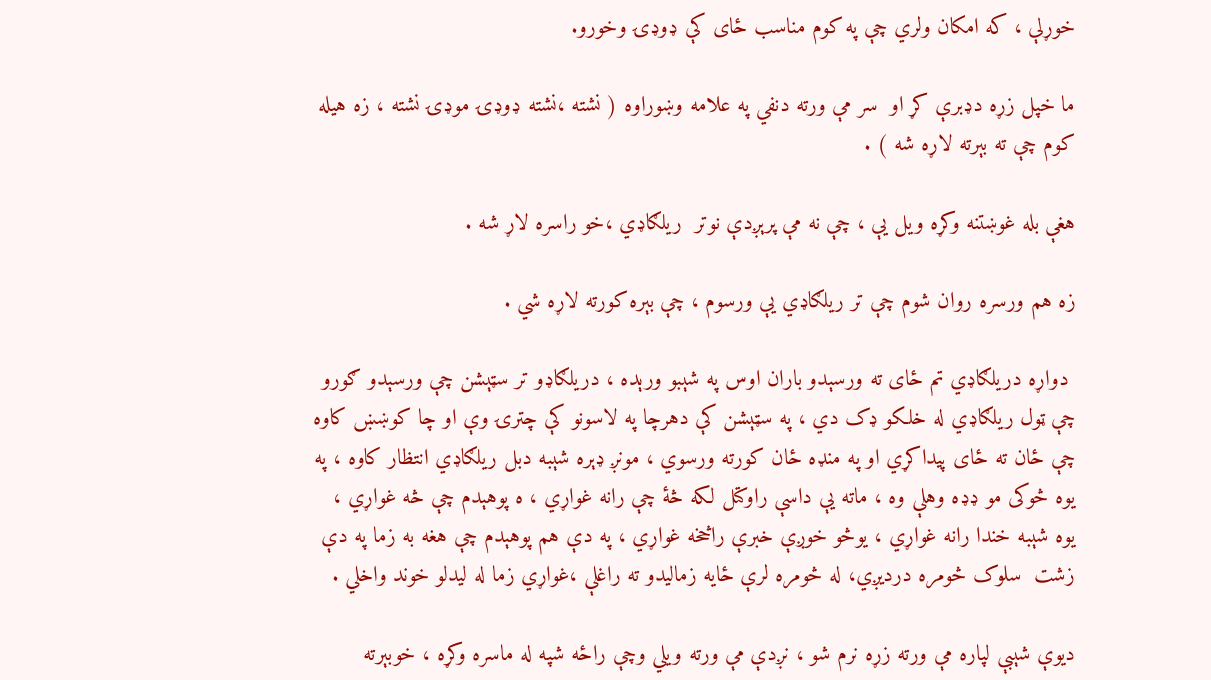خوړلې ، که امکان ولري چې په کوم مناسب ځاى کې ډوډۍ وخورو.

ما خپل زړه دډبرې کړ او  سر مې ورته دنفي په علامه وښوراوه ( نشته ،نشته ډوډۍ موډۍ نشته ، زه هيله کوم چې ته بېرته لاړه شه ) .

هغې بله غوښتنه وکړه ويل يې ، چې نه مې پرېږدې نوتر  ريلګاډي ،خو راسره لاړ شه .

زه هم ورسره روان شوم چې تر ريلګاډي يې ورسوم ، چې بېره کورته لاړه شي .

 دواړه دريلګاډي تم ځاى ته ورسېدو باران اوس په شېبو ورېده ، دريلګاډو تر سټېشن چې ورسېدو ګورو چې ټول ريلګاډي له خلکو ډک دي ، په سټېشن کې دهرچا په لاسونو کې چترۍ وې او چا کوښښ کاوه چې ځان ته ځاى پيداکړي او په منډه ځان کورته ورسوي ، مونږ ډېره شېبه دبل ريلګاډي انتظار کاوه ، په يوه څوکى مو ډډه وهلې وه ، ماته يې داسې راوکتل لکه څۀ چې رانه غواړي ، ه پوهېدم چې څه غواړي ، يوه شېبه خندا رانه غواړي ، يوڅو خوږې خبرې راڅخه غواړي ، په دې هم پوهېدم چې هغه به زما په دې زشت  سلوک څومره درديږي، له څومره لرې ځايه زماليدو ته راغلې ،غواړي زما له ليدلو خوند واخلي .

ديوې شېبې لپاره مې ورته زړه نرم شو ، نږدې مې ورته ويلي وچې راځه شپه له ماسره وکړه ، خوبېرته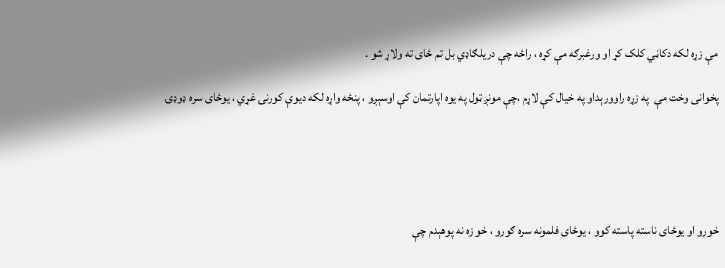مې زړه لکه دکاڼي کلک کړ او ورغبرګه مې کړه ، راځه چې دريلګاډي بل تم ځاى ته ولاړ شو .

پخوانى وخت مې  په زړه راوورېداو په خيال کې لاړم ،چې مونږ ټول په يوه اپارتمان کې اوسېږو ، پنځه واړه لکه ديوې کورنۍ غړي ، يوځاى سره ډوډۍ





خورو او يوځاى ناسته پاسته کوو ، يوځاى فلمونه سره ګورو ، خو زه نه پوهېدم چې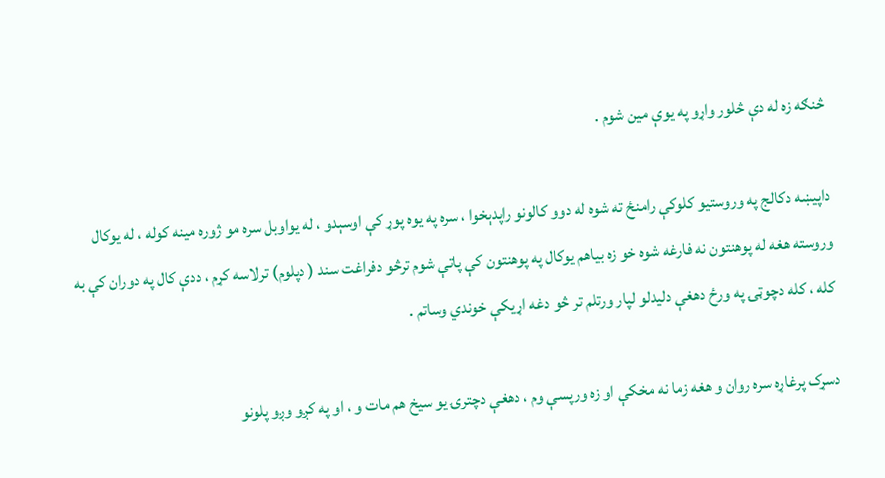څنګه زه له دې څلور واړو په يوې مين شوم .

داپيښه دکالج په وروستيو کلوکې رامنځ ته شوه له دوو کالونو راپدېخوا ، سره په يوه پوړ کې اوسېدو ، له يواوبل سره مو ژوره مينه کوله ، له يوکال وروسته هغه له پوهنتون نه فارغه شوه خو زه بياهم يوکال په پوهنتون کې پاتې شوم ترڅو دفراغت سند ( دپلوم) ترلاسه کړم ، ددې کال په دوران کې به کله ، کله دچوټۍ په ورځ دهغې دليدلو لپار ورتلم تر څو دغه اړيکې خوندي وساتم .

دسړک پرغاړه سره روان و هغه زما نه مخکې او زه ورپسې وم ، دهغې دچترۍ يو سيخ هم مات و ، او په کږو وږو پلونو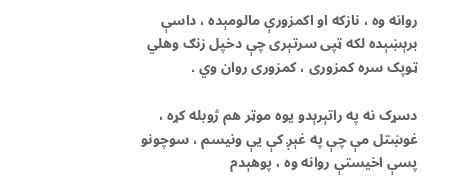روانه وه ، نازکه او اکمزورې مالومېده ، داسې برېښېده لکه ټپى سرتېرى چې دخپل زنګ وهلي ټوپک سره کمزورى ، کمزورى روان وي .

دسړک نه په راتېرېدو يوه موټر هم ژوبله کړه ، غوښتل مې چې په غېږ کې يې ونيسم ، سوچونو پسې اخيستې روانه وه ، پوهېدم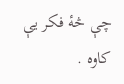چې څۀ فکر يې کاوه .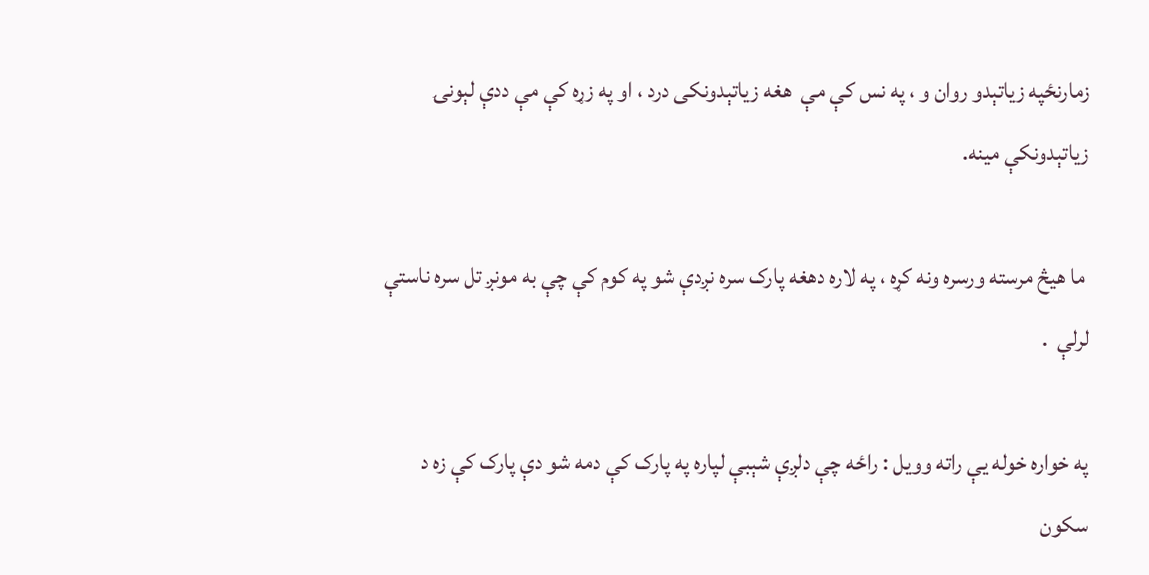زمارنځپه زياتېدو روان و ، په نس کې مې  هغه زياتېدونکى درد ، او په زړه کې مې ددې لېونۍ زياتېدونکې مينه.

 ما هيڅ مرسته ورسره ونه کړه ، په لاره دهغه پارک سره نږدې شو په کوم کې چې به مونږ تل سره ناستې لرلې  .

په خواره خوله يې راته وويل : راځه چې دلږې شېبې لپاره په پارک کې دمه شو دې پارک کې زه د سکون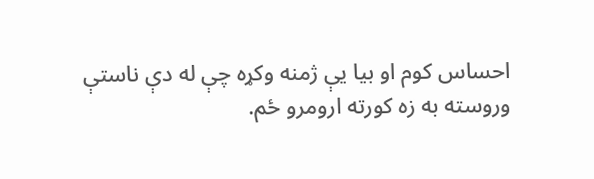احساس کوم او بيا يې ژمنه وکړه چې له دې ناستې وروسته به زه کورته ارومرو ځم.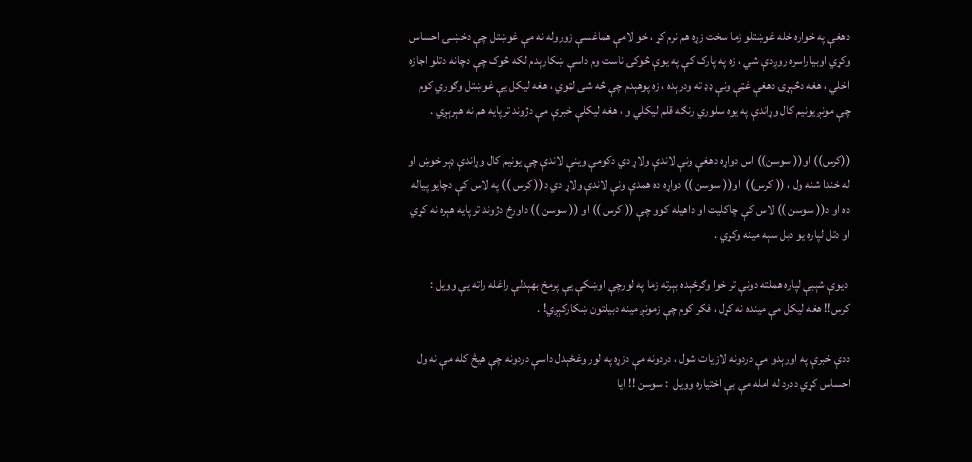دهغې په خواره خله غوښتلو زما سخت زړه هم نرم کړ ، خو لامې هماغسې زوروله نه مې غوښتل چې دخښـۍ احساس وکړي اوبياراسره روږدې شي ، زه په پارک کې په يوې څوکۍ ناست وم داسې ښکارېدم لکه څوک چې دچانه دتلو اجازه اخلي ، هغه دڅېړۍ دهغې غټې ونې ډډ ته ودرېده ، زه پوهېدم چې څه شى لټوي ، هغه ليکل يې غوښتل وګوري کوم چې مونږ يونيم کال وړاندې په يوه سلوري رنګه قلم ليکلي و ، هغه ليکلې خبرې مې دژوند ترپايه هم نه هېرېږي .

((کرس)) او(( سوسن)) اس دواړه دهغې ونې لاندې ولاړ دي دکومې وينې لاندې چې يونيم کال وړاندې ډېر خوښ او له خندا شنه ول ، (( کرس))  او(( سوسن )) دواړه ده همدې ونې لاندې ولاړ دي د(( کرس )) په لاس کې دچايو پياله ده او د(( سوسن )) لاس کې چاکليت او داهيله کوو چې (( کرس )) او (( سوسن )) داورځ دژوند تر پايه هېره نه کړي او دتل لپاره يو دبل سېه مينه وکړي .

 ديوې شېبې لپاره هملته دونې تر خوا وګرځېده بېرته زما په لورچې اوښکې يې پرمخ بهېدلې راغله راته يې وويل : کرس!! هغه ليکل مې مينده نه کړل ، فکر کوم چې زمونږ مينه دبيلتون ښکارکېږي! .

ددې خبرې په اورېدو مې دردونه لازيات شول ، دردونه مې دزړه په لور وغځېدل داسې دردونه چې هيڅ کله مې نه ول احساس کړي ددرد له امله مې بې اختياره وويل  : سوسن !! ايا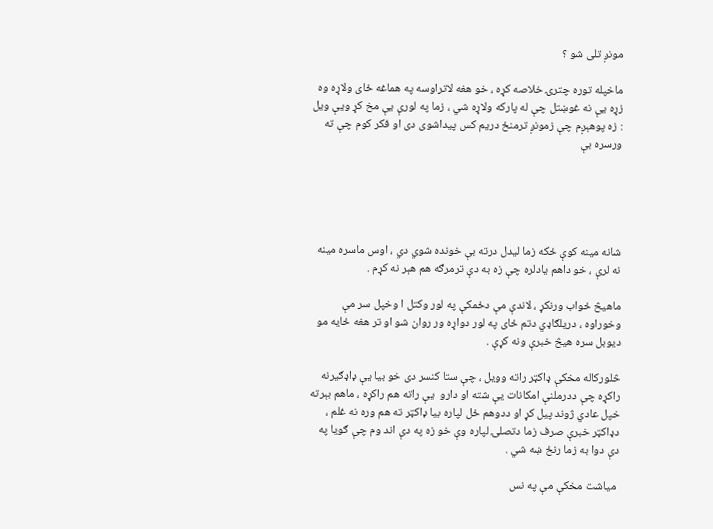مونږ تلى شو ؟

ماخپله توره چترۍ خلاصه کړه ، خو هغه لاتراوسه په هماغه ځاى ولاړه وه زړه يې نه غوښتل چې له پارکه ولاړه شي ، زما په لورې يې مخ کړ ويې ويل : زه پوهېږم چې زمونږ ترمنځ دريم کس پيداشوى دى او فکر کوم چې ته ورسره بې





شانه مينه کوې ځکه زما ليدل درته بې خونده شوي دي ، اوس ماسره مينه نه لرې ، خو داهم يادلره چې زه به دې ترمرګه هم هېر نه کړم .

ماهيڅ ځواب ورنکړ ، لاندې مې دځمکې په لور وکتل ا وخپل سر مې وخوراوه ، دريلګاډي دتم ځاى په لور دواړه ور روان شو او تر هغه ځايه مو ديوبل سره هيڅ خبرې ونه کړې .

څلورکاله مخکې ډاکټر راته وويل ، چې ستا کنسر دى خو بيا يې ډاډګيرنه راکړه چې ددرملنې امکانات يې شته او دارو  يې راته هم راکړه ، ماهم بېرته خپل عادي ژوند پيل کړ او ددوهم ځل لپاره بيا ډاکټر ته هم وره نه غلم ، دډاکټر خبرې صرف زما دتصلۍ لپاره وې خو زه په دې اند وم چې ګويا په دې دوا به زما رنځ ښه شي .

 مياشت مخکې مې په نس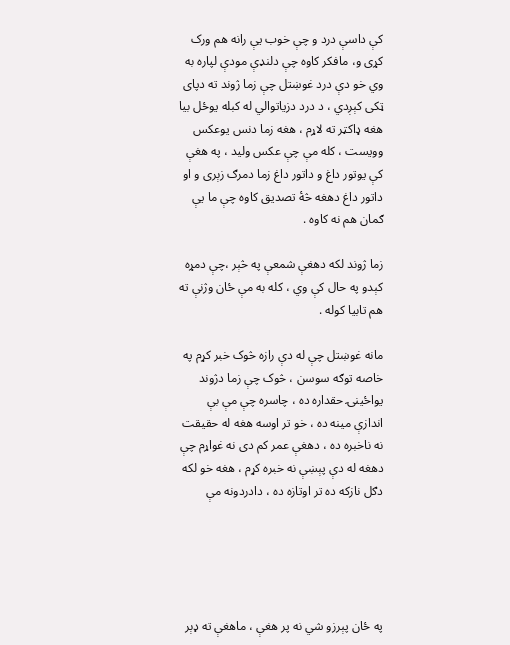کې داسې درد و چې خوب يې رانه هم ورک کړى و، مافکر کاوه چې دلنډې مودې لپاره به وي خو دې درد غوښتل چې زما ژوند ته دپاى ټکى کېږدي ، د درد دزياتوالي له کبله يوځل بيا هغه ډاکټر ته لاړم ، هغه زما دنس يوعکس وويست ، کله مې چې عکس وليد ، په هغې کې يوتور داغ و داتور داغ زما دمرګ زېرى و او داتور داغ دهغه څۀ تصديق کاوه چې ما يې ګمان هم نه کاوه .

زما ژوند لکه دهغې شمعې په څېر ،چې دمړه کېدو په حال کې وي ، کله به مې ځان وژنې ته هم تابيا کوله .

مانه غوښتل چې له دې رازه څوک خبر کړم په خاصه توګه سوسن ، څوک چې زما دژوند يواځينۍ حقداره ده ، چاسره چې مې بې اندازې مينه ده ، خو تر اوسه هغه له حقيقت نه ناخبره ده ، دهغې عمر کم دى نه غواړم چې دهغه له دې پېښې نه خبره کړم ، هغه خو لکه دګل نازکه ده تر اوتازه ده ، دادردونه مې





په ځان پېرزو شي نه پر هغې ، ماهغې ته ډېر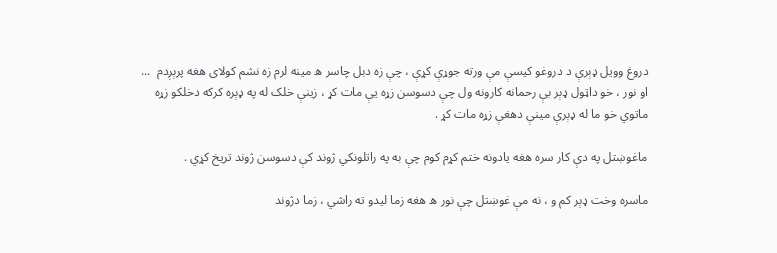دروغ وويل ډېرې د دروغو کيسې مې ورته جوړې کړې ، چې زه دبل چاسر ه مينه لرم زه نشم کولاى هغه پرېږدم  ... او نور ، خو داټول ډېر بې رحمانه کارونه ول چې دسوسن زړه يې مات کړ ، زينې خلک له په ډېره کرکه دخلکو زړه ماتوي خو ما له ډېرې مينې دهغې زړه مات کړ .

ماغوښتل په دې کار سره هغه يادونه ختم کړم کوم چې به په راتلونکي ژوند کې دسوسن ژوند تريخ کړي .

ماسره وخت ډېر کم و ، نه مې غوښتل چې نور ه هغه زما ليدو ته راشي ، زما دژوند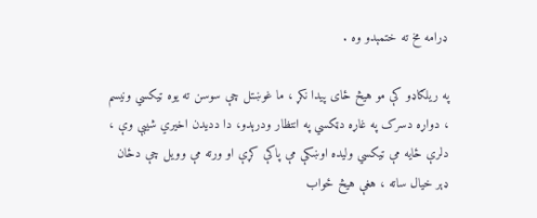ډرامه مخ ته ختمېدو وه .

په ريلګاډو کې مو هيڅ ځاى پيدا نکړ ، ما غوښتل چې سوسن ته يوه ټيکسي ونيسم ، دواړه دسرک په غاړه دټکسي په انتظار ودرېدو، دا دديدن اخيري شيبې وې ، دلرې ځايه مې ټيکسي وليده اوښکې مې پاکې کړې او ورته مې وويل چې دځان ډېر خيال ساته ، هغې هيڅ ځواب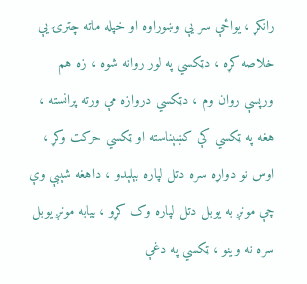رانکړ ، يواځې سر يې وښوراوه او خپله ماته چترۍ يې خلاصه کړه ، دټکسي په لور روانه شوه ، زه هم ورپسې روان وم ، دټکسي دروازه مې ورته پرانسته ، هغه په ټکسي کې کښېناسته او ټکسي حرکت وکړ ، اوس نو دواړه سره دتل لپاره بېلېدو ، داهغه شېبې وې چې مونږ به يوبل دتل لپاره وک کړو ، بيابه مونږ يوبل سره نه وينو ، ټکسي په دغې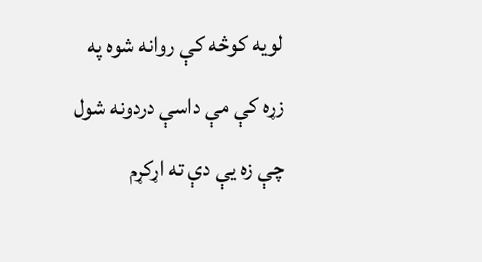لويه کوڅه کې روانه شوه په زړه کې مې داسې دردونه شول چې زه يې دې ته اړکړم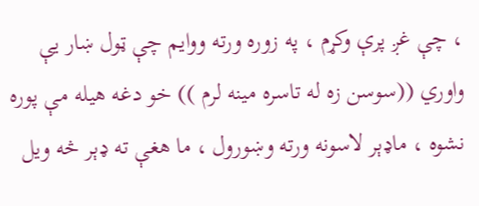، چې غږ پرې وکړم ، په زوره ورته ووايم چې ټول ښار يې واوري ((سوسن زه له تاسره مينه لرم )) خو دغه هيله مې پوره نشوه ، ماډېر لاسونه ورته وښورول ، ما هغې ته ډېر څه ويل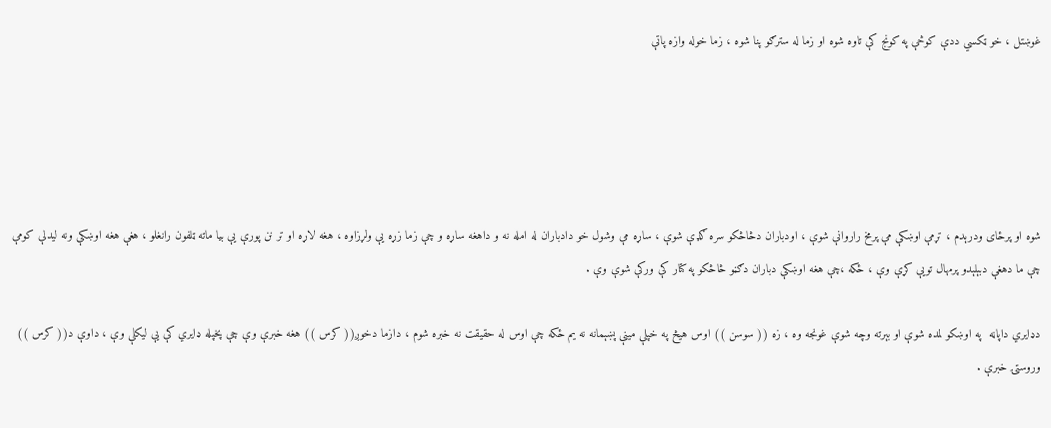غوښتل ، خو ټکسي ددې کوڅې په کونج کې تاوه شوه او زما له سترګو پنا شوه ، زما خوله وازه پاتې





شوه او پرځاى ودرېدم ، تړمې اوښکې مې پرمخ راروانې شوې ، اودباران دڅاڅکو سره ګډې شوې ، ساړه مې وشول خو دادباران له امله نه و داهغه ساړه و چې زما زړه يې ولړزاوه ، هغه لاړه او تر نن پورې يې بيا ماته ټلفون رانغلو ، هغې هغه اوښکې ونه ليدلې کومې چې ما دهغې دبېلېدو پرمهال تويې کړې وې ، ځکه ،چې هغه اوښکې دباران دګڼو څاڅکو په کتار کې ورکې شوې وې .

دډايري داپاڼه  په اوښکو لمده شوې او بېرته وچه شوې غونجه وه ، زه (( سوسن )) اوس هيڅ په خپلې مينې پښېمانه نه يم ځکه چې اوس له حقيقت نه خبره شوم ، دازما دخوږ(( کرس )) هغه خبرې وې چې پخپله ډايري کې يې ليکلې وې ، داوې د(( کرس )) وروستۍ خبرې .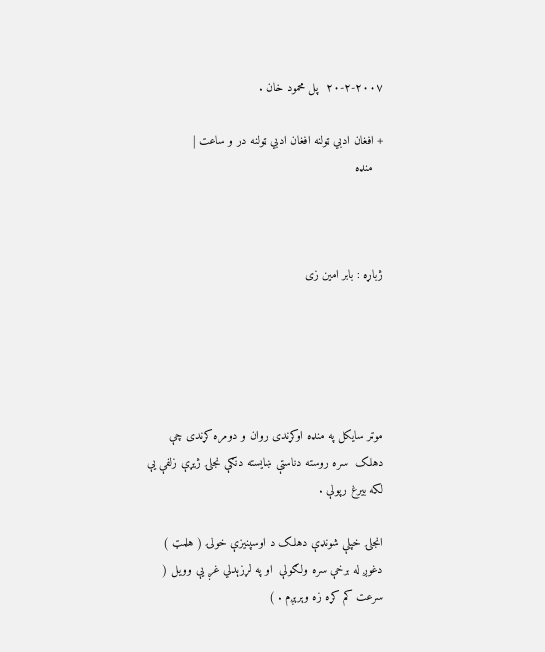٢٠٠٧-٢-٢٠  پل محمود خان .

+ افغان ادبي ټولنه افغان ادبي ټولنه در و ساعت |
   منډه



ژباړه : بابر امين زى





موټر سايکل په منډه اوکړندى روان و دومره کړندى چې دهلک  سره روسته دناستې ښايسته دنګې نجلۍ ژيړې زلفې يې لکه بيرغ رپولې .

انجلۍ خپلې شونډې دهلک د اوسپنيزې خولۍ ( هلمټ ) دغوږ له برخې سره ولګولې  او په لړزېدلي غږ يې وويل ( سرعت کم کړه زه وېرېږم . )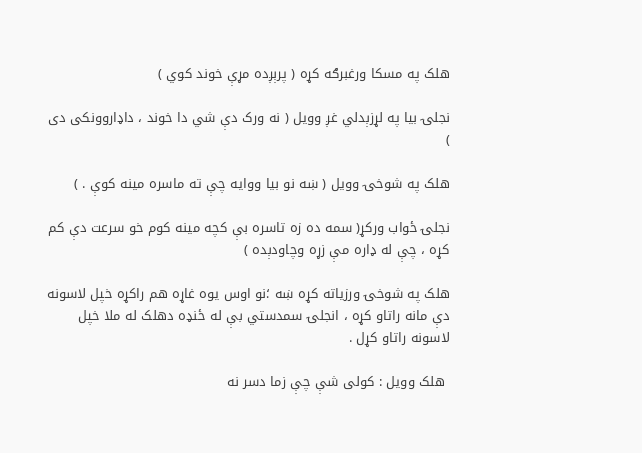هلک په مسکا ورغبرګه کړه ( پرېږده مړې خوند کوي )

نجلۍ بيا په لړزېدلي غږ وويل ( نه ورک دې شي دا خوند ، داډاروونکى دى )

هلک په شوخۍ وويل ( ښه نو بيا ووايه چې ته ماسره مينه کوې . )

نجلۍ ځواب ورکړ( سمه ده زه تاسره بې کچه مينه کوم خو سرعت دې کم کړه ، چې له ډاره مې زړه وچاودېده )

هلک په شوخۍ ورزياته کړه ښه ؛نو اوس يوه غاړه هم راکړه خپل لاسونه دې مانه راتاو کړه ، انجلۍ سمدستي بې له ځنډه دهلک له ملا خپل لاسونه راتاو کړل .

 هلک وويل : کولى شې چې زما دسر نه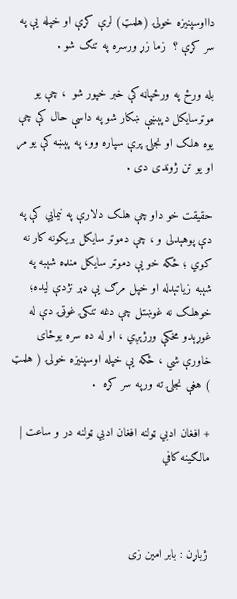دااوسپنيزه خولۍ (هلمټ) لرې کړې او خپله يې په سر کړې ؟  زما زړ ورسره په تنګ شو .

بله ورځ په ورځپاڼه کې خبر خپور شو  ، چې يو موټرسايکل دپېښې ښکار شو په داسې حال کې چې يوه هلک او نجلۍ پرې سپاره وو، په پېښه کې يو مړ او يو تن ژوندى دى .

حقيقت خو داو چې هلک دلارې په نيمايي کې په دې پوهېدلى و ، چې دموټر سايکل بريکونه کار نه کوي ؛ ځکه خو يې دموټر سايکل منډه شېبه په شېبه زياتېدله او خپل مرګ يې ډېر نژدې ليده؛ خوهلک نه غوښتل چې دغه تنکۍ غوټۍ دې له غوړېدو مخکې ورژېږي ، او له ده سره يوځاى خاورې شي ، ځکه يې خپله اوسپنيزه خولۍ ( هلمټ ) هغې نجلۍ ته ورپه سر کړه  .

+ افغان ادبي ټولنه افغان ادبي ټولنه در و ساعت |
مالګينه کافي



ژباړن : بابر امين زى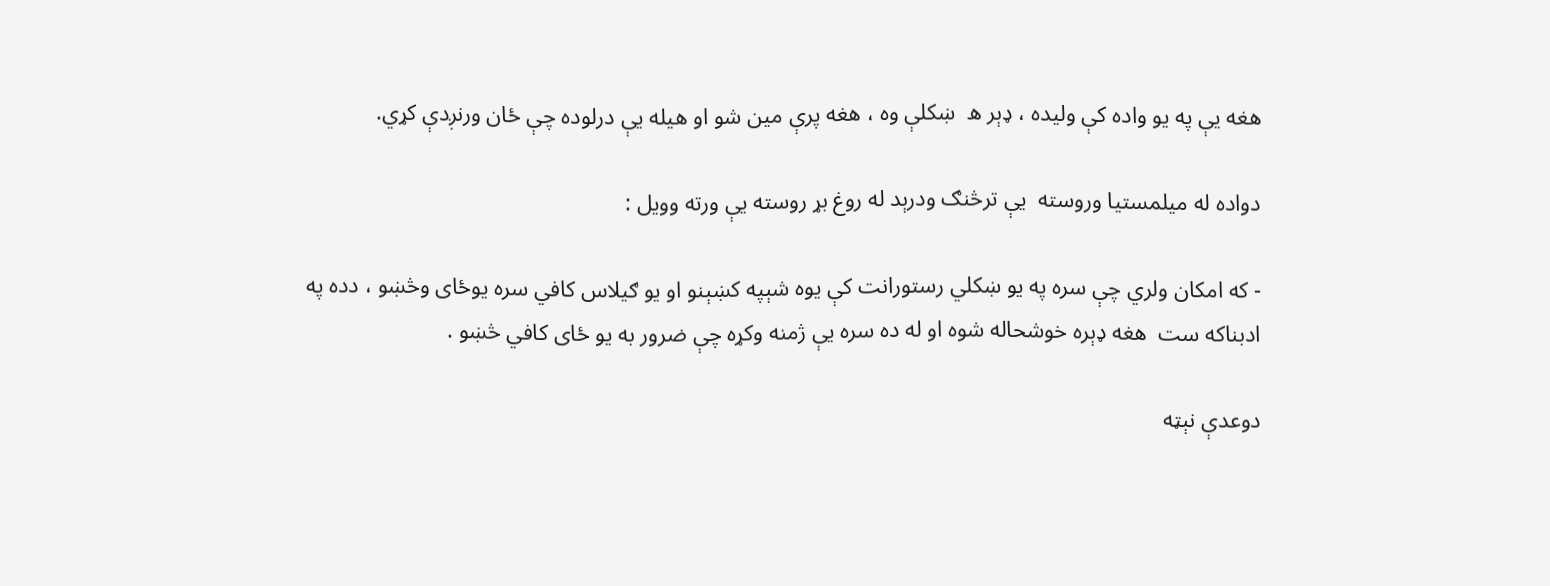هغه يې په يو واده کې وليده ، ډېر ه  ښکلې وه ، هغه پرې مين شو او هيله يې درلوده چې ځان ورنږدې کړي.

دواده له ميلمستيا وروسته  يې ترڅنګ ودرېد له روغ بړ روسته يې ورته وويل :

- که امکان ولري چې سره په يو ښکلي رستورانت کې يوه شېپه کښېنو او يو ګيلاس کافي سره يوځاى وڅښو ، دده په ادبناکه ست  هغه ډېره خوشحاله شوه او له ده سره يې ژمنه وکړه چې ضرور به يو ځاى کافي څښو .

دوعدې نېټه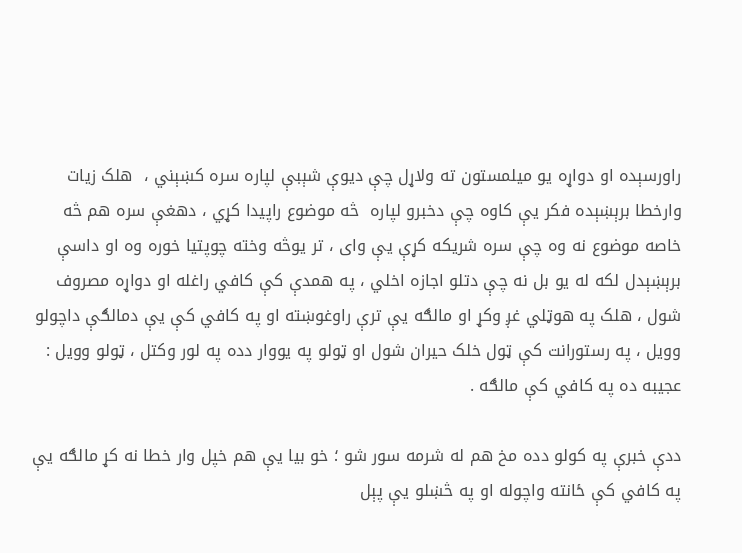راورسېده او دواړه يو ميلمستون ته ولاړل چې ديوې شېبې لپاره سره کښېني ،  هلک زيات وارخطا برېښېده فکر يې کاوه چې دخبرو لپاره  څه موضوع راپيدا کړي ، دهغې سره هم څه خاصه موضوع نه وه چې سره شريکه کړې يې واى ، تر يوڅه وخته چوپتيا خوره وه او داسې برېښېدل لکه له يو بل نه چې دتلو اجازه اخلي ، په همدې کې کافي راغله او دواړه مصروف شول ، هلک په هوټلي غږ وکړ او مالګه يې ترې راوغوښته او په کافي کې يې دمالګې داچولو وويل ، په رستورانت کې ټول خلک حيران شول او ټولو په يووار دده په لور وکتل ، ټولو وويل : عجيبه ده په کافي کې مالګه .

ددې خبرې په کولو دده مخ هم له شرمه سور شو ؛ خو بيا يې هم خپل وار خطا نه کړ مالګه يې په کافي کې ځانته واچوله او په څښلو يې پېل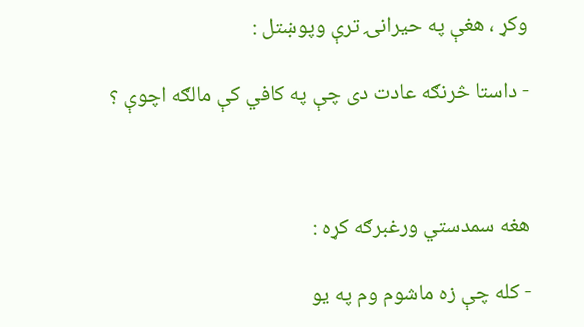وکړ ، هغې په حيرانۍ ترې وپوښتل :

- داستا څرنګه عادت دى چې په کافي کې مالګه اچوې ؟



هغه سمدستي ورغبرګه کړه :

- کله چې زه ماشوم وم په يو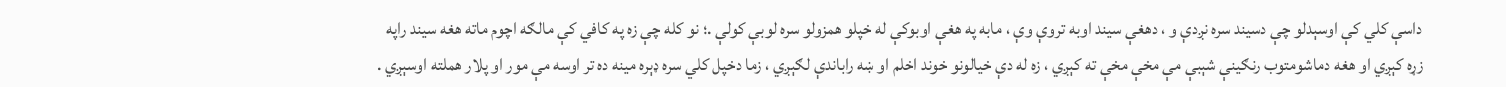داسې کلي کې اوسېدلو چې دسيند سره نږدې و ، دهغې سيند اوبه تروې وې ، مابه په هغې اوبوکې له خپلو همزولو سره لوبې کولې .؛ نو کله چې زه په کافي کې مالګه اچوم ماته هغه سيند راپه زړه کېږي او هغه دماشومتوب رنګينې شېبې مې مخې مخې ته کېږي ، زه له دې خيالونو خوند اخلم او ښه راباندې لګېږي ، زما دخپل کلي سره ډېره مينه ده تر اوسه مې مور او پلار هملته اوسېږي .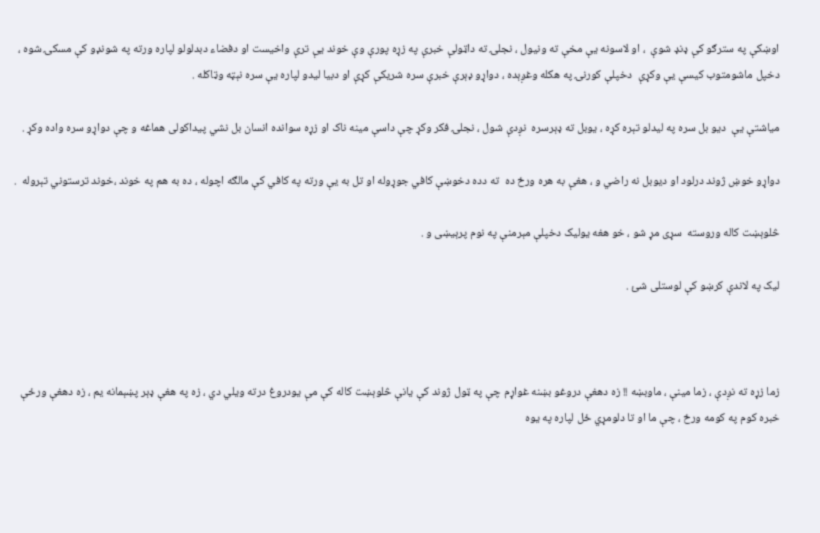اوښکې په سترګو کې ډنډ شوې  ، او لاسونه يې مخې ته ونيول ، نجلۍ ته داټولې خبرې په زړه پورې وې خوند يې ترې واخيست او دفضاء دبدلولو لپاره ورته په شونډو کې مسکۍ شوه ، دخپل ماشومتوب کيسې يې وکړې  دخپلې کورنۍ په هکله وغږېده ، دواړو ډېرې خبرې سره شريکې کړې او دبيا ليدو لپاره يې سره نېټه وټاکله .

مياشتې يې  ديو بل سره په ليدلو تېره کړه ، يوبل ته ډېرسره  نږدې شول ، نجلۍ فکر وکړ چې داسې مينه ناک او زړه سوانده انسان بل نشي پيداکولى هماغه و چې دواړو سره واده وکړ .

دواړو خوښ ژوند درلود او ديوبل نه راضي و ، هغې به هره ورځ ده  ته دده دخوښې کافي جوړوله او تل به يې ورته په کافي کې مالګه اچوله ، ده به هم په خوند ،خوند ترستوني تېروله  .

څلوېښت کاله وروسته  سړى مړ شو ، خو هغه يوليک دخپلې مېرمنې په نوم پرېيښى و .

ليک په لاندې کرښو کې لوستلى شئ .



زما زړه ته نږدې ، زما مينې ، ماوبښه !! زه دهغې دروغو بښنه غواړم چې په ټول ژوند کې يانې څلوېښت کاله کې مې يودروغ درته ويلي دي ، زه په هغې ډېر پښېمانه يم ، زه دهغې ورځې خبره کوم په کومه ورځ ، چې ما او تا دلومړي ځل لپاره په يوه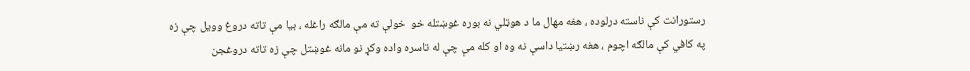رستورانت کې ناسته درلوده ، هغه مهال ما د هوټلي نه بوره غوښتله خو  خولې ته مې مالګه راغله ، بيا مې تاته دروغ وويل چې زه په کافي کې مالګه اچوم ، هغه رښتيا داسې نه وه او کله مې چې له تاسره واده وکړ نو مانه غوښتل چې زه تاته دروغجن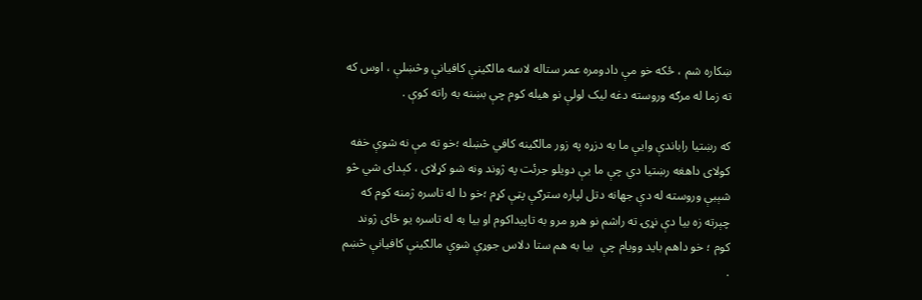ښکاره شم ، ځکه خو مې دادومره عمر ستاله لاسه مالګينې کافيانې وڅښلې ، اوس که ته زما له مرګه وروسته دغه ليک لولې نو هيله کوم چې بښنه به راته کوې .

که رښتيا راباندې وايې ما به دزړه په زور مالګينه کافي څښله ؛خو ته مې نه شوې خفه کولاى داهغه رښتيا دي چې ما يې دويلو جرئت په ژوند ونه شو کړلاى ، کېداى شي څو شېبې وروسته له دې جهانه دتل لپاره سترګې پټې کړم ؛خو دا له تاسره ژمنه کوم که چېرته زه بيا دې نړۍ ته راشم نو هرو مرو به تاپيداکوم او بيا به له تاسره يو ځاى ژوند کوم ؛ خو داهم بايد وويام چې  بيا به هم ستا دلاس جوړې شوې مالګينې کافيانې څښم .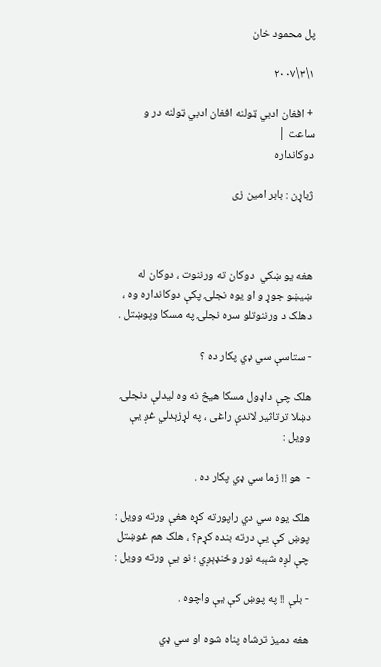پل محمود خان

١\٣\٢٠٠٧

+ افغان ادبي ټولنه افغان ادبي ټولنه در و ساعت |
دوکانداره

ژباړن : بابر امين زى



هغه يو ښکي  دوکان ته ورننوت ، دوکان له ښيښو جوړ و او يوه نجلۍ پکې دوکانداره وه ، دهلک د ورننوتلو سره نجلۍ په مسکا وپوښتل .

- ستاسې سي ډي پکار ده ؟

هلک چې داډول مسکا هيڅ نه وه ليدلې دنجلۍ دښلا ترتاثير لاندې راغى ، په لړزېدلي غږ يې وويل :

-  هو !! زما سي ډي پکار ده .

هلک يوه سي دي راپورته کړه هغې ورته وويل : پوښ کې يې درته بنده کړم؟ ، هلک هم غوښتل چې لږه شېبه نور وځنډېږي ؛ نو يې ورته وويل :

- بلې !! په پوښ کې يې واچوه .

هغه دميز ترشاه پناه شوه او سي ډي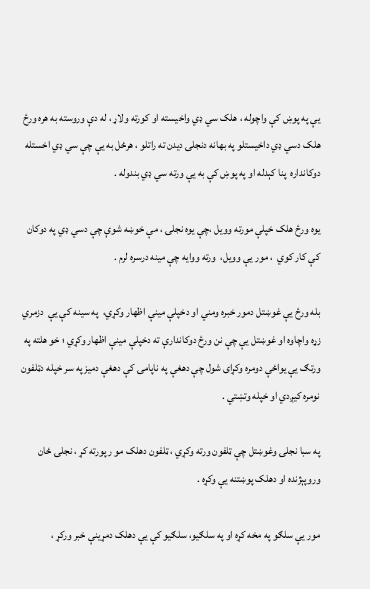يې په پوښ کې واچوله ، هلک سي ډي واخيسته او کورته ولاړ ، له دې وروسته به هره ورځ هلک دسي ډي داخيستلو په بهانه دنجلۍ ديدن ته راتلو ، هرځل به يې چې سي ډي اخستله دوکانداره  پنا کېدله او په پوښ کې به يې ورته سي ډي بندوله .

يوه ورځ هلک خپلې مورته وويل ،چې يوه نجلۍ ، مې خوښه شوې چې دسي ډي په دوکان کې کار کوي  ، مور يې وويل،  ورته ووايه چې مينه درسره لرم .

بله ورځ يې غوښتل دمور خبره ومني او دخپلې مينې اظهار وکړي،  په سينه کې يې  دزمري زړه واچاوه او غوښتل يې چې نن ورځ دوکاندارې ته دخپلې مينې اظهار وکړي ؛ خو هلته په ورتګ يې يواځې دومره وکړاى شول چې دهغې په ناپامۍ کې دهغې دميز په سر خپله دټلفون نومره کيږدي او خپله وتښتي .

په سبا نجلۍ وغوښتل چې ټلفون ورته وکړي ، ټلفون دهلک مو ر پورته کړ ، نجلۍ ځان وروپېژنده او دهلک پوښتنه يې وکړه .

مور يې سلګو په مخه کړه او په سلګيو، سلګيو کې يې دهلک دمړينې خبر ورکړ ،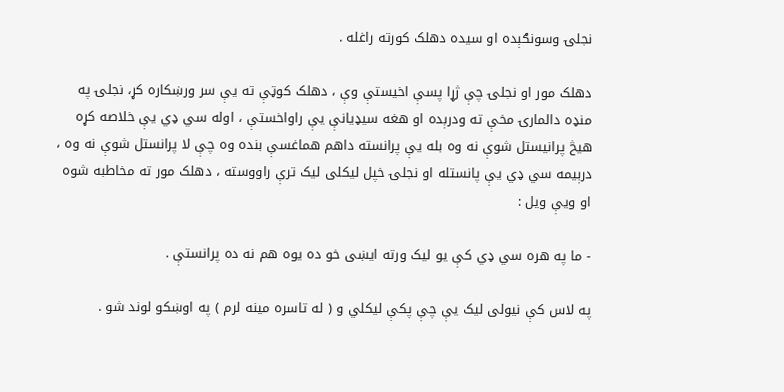نجلۍ وسونګېده او سيده دهلک کورته راغله .

دهلک مور او نجلۍ چې ژړا پسې اخيستې وې ، دهلک کوټې ته يې سر ورښکاره کړ، نجلۍ په منډه دالمارۍ مخې ته ودرېده او هغه سيډيانې يې راواخستې ، اوله سي ډي يې خلاصه کړه هيڅ پرانيستل شوې نه وه بله يې پرانسته داهم هماغسې بنده وه چې لا پرانستل شوې نه وه ، درېيمه سي ډي يې پانستله او نجلۍ خپل ليکلى ليک ترې راووسته ، دهلک مور ته مخاطبه شوه او ويې ويل :

- ما په هره سي ډي کې يو ليک ورته ايښى خو ده يوه هم نه ده پرانستې .

په لاس کې نيولى ليک يې چې پکې ليکلي و ( له تاسره مينه لرم ) په اوښکو لوند شو .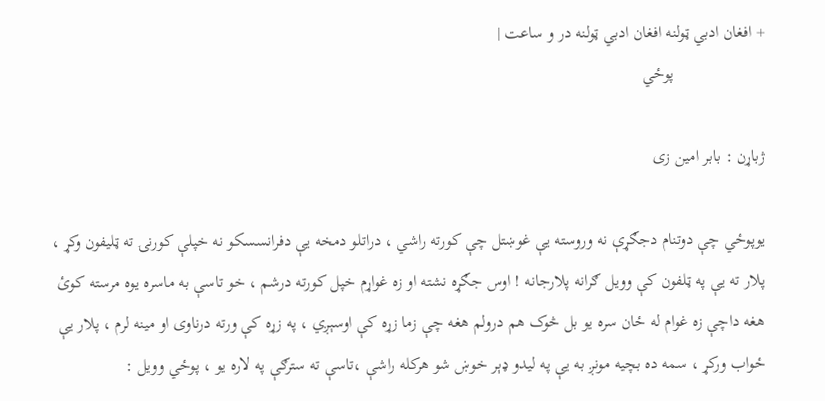+ افغان ادبي ټولنه افغان ادبي ټولنه در و ساعت |
                     پوځي

ژباړن : بابر امين زى

يوپوځي چې دوتنام دجګړې نه وروسته يې غوښتل چې کورته راشي ، دراتلو دمخه يې دفرانسسکو نه خپلې کورنۍ ته ټليفون وکړ ، پلار ته يې په ټلفون کې وويل ګرانه پلارجانه ! اوس جګړه نشته او زه غواړم خپل کورته درشم ، خو تاسې به ماسره يوه مرسته کوئ هغه داچې زه غوام له ځان سره يو بل څوک هم درولم هغه چې زما زړه کې اوسېږي ، په زړه کې ورته درناوى او مينه لرم ، پلار يې ځواب ورکړ ، سمه ده بچيه مونږ به يې په ليدو ډېر خوښ شو هرکله راشې ،تاسې ته سترګې په لاره يو ، پوځي وويل :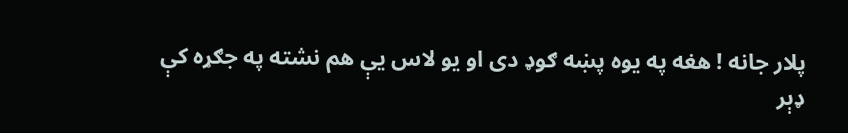پلار جانه ! هغه په يوه پښه ګوډ دى او يو لاس يې هم نشته په جګړه کې ډېر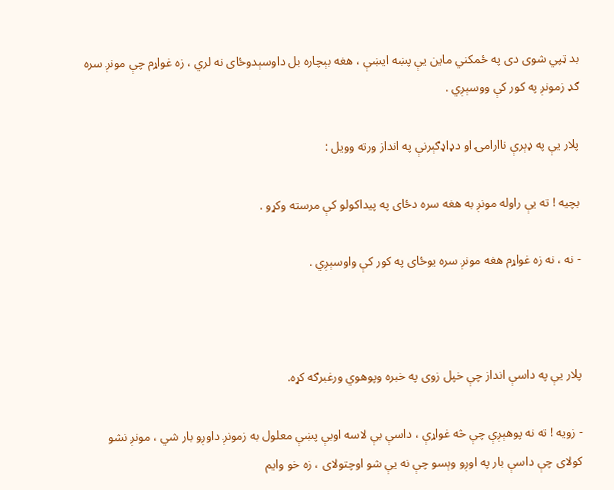بد ټپي شوى دى په ځمکني ماين يې پښه ايښې ، هغه بېچاره بل داوسېدوځاى نه لري ، زه غواړم چې مونږ سره ګډ زمونږ په کور کې ووسېږي .

پلار يې په ډېرې ناارامۍ او دډاډګېرنې په انداز ورته وويل :

بچيه ! ته يې راوله مونږ به هغه سره دځاى په پيداکولو کې مرسته وکړو .

- نه ، نه زه غواړم هغه مونږ سره يوځاى په کور کې واوسېږي .



پلار يې په داسې انداز چې خپل زوى په خبره وپوهوي ورغبرګه کړه.

- زويه ! ته نه پوهېږې چې څه غواړې ، داسې بې لاسه اوبې پښې معلول به زمونږ داوږو بار شي ، مونږ نشو کولاى چې داسې بار په اوږو وېسو چې نه يې شو اوچتولاى ، زه خو وايم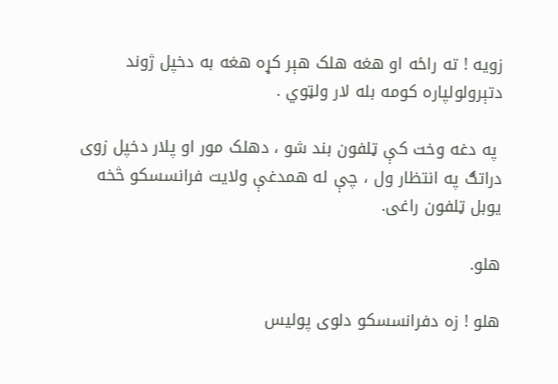زويه ! ته راځه او هغه هلک هېر کړه هغه به دخپل ژوند دتېرولولپاره کومه بله لار ولټوي .

 په دغه وخت کې ټلفون بند شو ، دهلک مور او پلار دخپل زوى دراتګ په انتظار ول ، چې له همدغې ولايت فرانسسکو څخه يوبل ټلفون راغى.

هلو.

هلو ! زه دفرانسسکو دلوى پوليس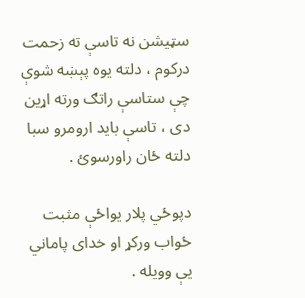سټيشن نه تاسې ته زحمت درکوم ، دلته يوه پېښه شوې چې ستاسې راتګ ورته اړين دى ، تاسې بايد ارومرو سبا دلته ځان راورسوئ .

دپوځي پلار يواځې مثبت ځواب ورکړ او خداى پاماني يې وويله .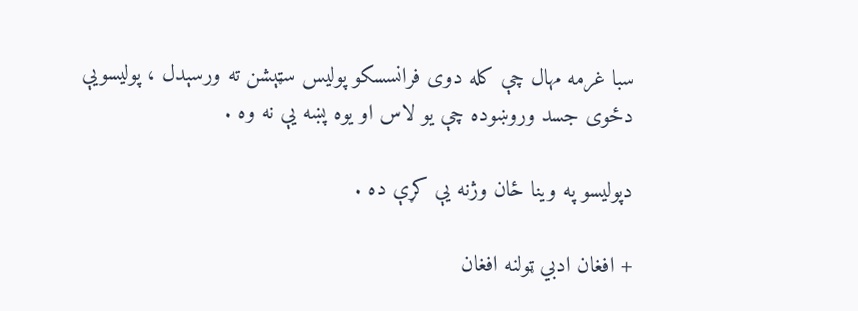سبا غرمه مهال چې کله دوى فرانسسکو پوليس سټېشن ته ورسېدل ، پوليسويې دځوى جسد وروښوده چې يو لاس او يوه پښه يې نه وه .

دپوليسو په وينا ځان وژنه يې کړې ده .

+ افغان ادبي ټولنه افغان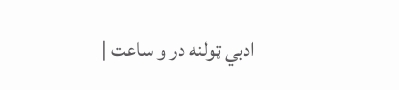ادبي ټولنه در و ساعت |